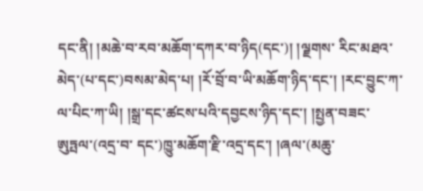དང་ནི། །མཆེ་བ་རབ་མཆོག་དཀར་བ་ཉིད(དང་)། །ལྗགས་ རིང་མཐའ་མེད་(པ་དང་)བསམ་མེད་པ། །རོ་བྲོ་བ་ཡི་མཆོག་ཉིད་དང་། །རང་བྱུང་ཀ་ ལ་པིང་ཀ་ཡི། །སྒྲ་དང་ཚངས་པའི་དབྱངས་ཉིད་དང་། །སྤྱན་བཟང་ཨུཏྤལ་(འདྲ་བ་ དང་)ཁྱུ་མཆོག་རྫི་འདྲ་དང་། །ཞལ་(མཆུ་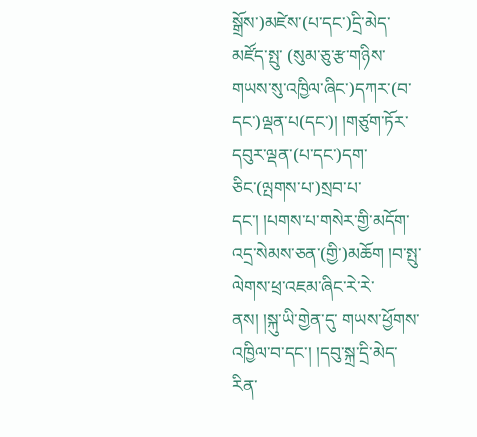སྒྲོས་)མཛེས་(པ་དང་)དྲི་མེད་མཛོད་སྤུ་ (སུམ་ཅུ་རྩ་གཉིས་གཡས་སུ་འཁྱིལ་ཞིང་)དཀར་(བ་དང་)ལྡན་པ(དང་)། །གཙུག་ཏོར་ དབུར་ལྡན་(པ་དང་)དག་ཅིང་(ལྤགས་པ་)སྲབ་པ་དང་། །པགས་པ་གསེར་གྱི་མདོག་ འདྲ་སེམས་ཅན་(གྱི་)མཆོག །བ་སྤུ་ལེགས་ཕྲ་འཇམ་ཞིང་རེ་རེ་ནས། །སྐུ་ཡི་གྱེན་དུ་ གཡས་ཕྱོགས་འཁྱིལ་བ་དང་། །དབུ་སྐྲ་དྲི་མེད་རིན་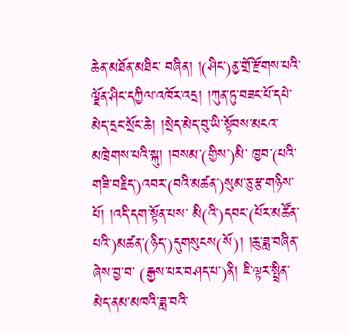ཆེན་མཐོན་མཐིང་ བཞིན། །(ཤིང་)ནྱ་གྲོ་རྫོགས་པའི་ལྗོན་ཤིང་དཀྱིལ་འཁོར་འདྲ། །ཀུན་ཏུ་བཟང་པོ་དཔེ་ མེད་དྲང་སྲོང་ཆེ། །སྲེད་མེད་བུ་ཡི་སྟོབས་མངའ་མཁྲེགས་པའི་སྐུ། །བསམ་(གྱིས་)མི་ ཁྱབ་(པའི་གཟི་བརྗིད་)འབར་(བའི་མཚན་)སུམ་ཅུ་རྩ་གཉིས་པོ། །འདི་དག་སྟོན་པས་ མི(འི་)དབང་(པོར་མཚོན་པའི་)མཚན་(ཉིད་)དུགསུངས(སོ)། །ཆུ་ཟླ་བཞིན་ཞེས་བྱ་བ་ (རྒྱས་པར་བཤད་པ་)ནི། ཇི་ལྟར་སྤྲིན་མེད་ནམ་མཁའི་ཟླ་བའི་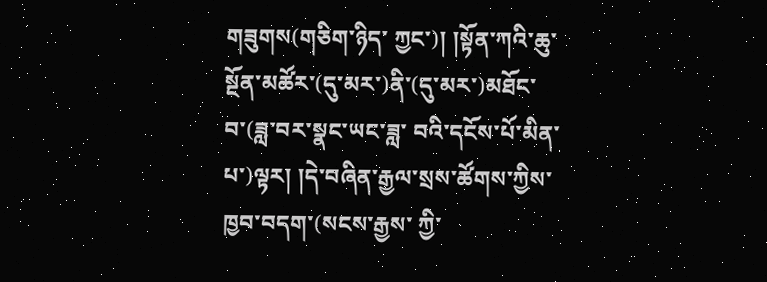གཟུགས(གཅིག་ཉིད་ ཀྱང་)། །སྟོན་ཀའི་ཆུ་སྔོན་མཚོར་(དུ་མར་)ནི་(དུ་མར་)མཐོང་བ་(ཟླ་བར་སྣང་ཡང་ཟླ་ བའི་དངོས་པོ་མིན་པ་)ལྟར། །དེ་བཞིན་རྒྱལ་སྲས་ཚོགས་ཀྱིས་ཁྱབ་བདག་(སངས་རྒྱས་ ཀྱི་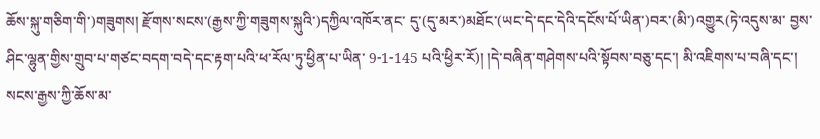ཆོས་སྐུ་གཅིག་གི་)གཟུགས། རྫོགས་སངས་(རྒྱས་ཀྱི་གཟུགས་སྐུའི་)དཀྱིལ་འཁོར་ནང་ དུ་(དུ་མར་)མཐོང་(ཡང་དེ་དང་དེའི་དངོས་པོ་ཡིན་)བར་(མི་)འགྱུར(ཏེ་འདུས་མ་ བྱས་ཤིང་ལྷུན་གྱིས་གྲུབ་པ་གཙང་བདག་བདེ་དང་རྟག་པའི་ཕ་རོལ་ཏུ་ཕྱིན་པ་ཡིན་ 9-1-145 པའི་ཕྱིར་རོ)། །དེ་བཞིན་གཤེགས་པའི་སྟོབས་བཅུ་དང་། མི་འཇིགས་པ་བཞི་དང་། སངས་རྒྱས་ཀྱི་ཆོས་མ་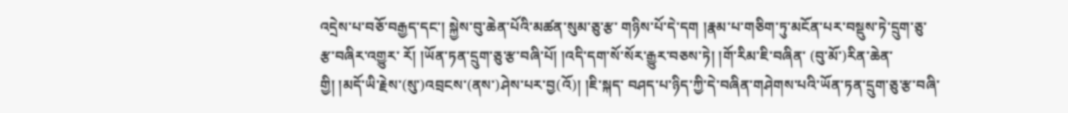འདྲེས་པ་བཅོ་བརྒྱད་དང་། སྐྱེས་བུ་ཆེན་པོའི་མཚན་སུམ་ཅུ་རྩ་ གཉིས་པོ་དེ་དག །རྣམ་པ་གཅིག་ཏུ་མངོན་པར་བསྡུས་ཏེ་དྲུག་ཅུ་རྩ་བཞིར་འགྱུར་ རོ། །ཡོན་ཏན་དྲུག་ཅུ་རྩ་བཞི་པོ། །འདི་དག་སོ་སོར་རྒྱུར་བཅས་ཏེ། །གོ་རིམ་ཇི་བཞིན་ (བུ་མོ་)རིན་ཆེན་གྱི། །མདོ་ཡི་རྗེས་(སུ་)འབྲངས་(ནས་)ཤེས་པར་བྱ(འོ)། །ཇི་སྐད་ བཤད་པ་ཉིད་ཀྱི་དེ་བཞིན་གཤེགས་པའི་ཡོན་ཏན་དྲུག་ཅུ་རྩ་བཞི་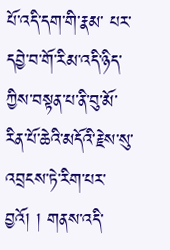པོ་འདི་དག་གི་རྣམ་ པར་དབྱེ་བ་གོ་རིམ་འདི་ཉིད་ཀྱིས་བསྟན་པ་ནི་བུ་མོ་རིན་པོ་ཆེའི་མདོའི་རྗེས་སུ་ འབྲངས་ཏེ་རིག་པར་བྱའོ། ། གནས་འདི་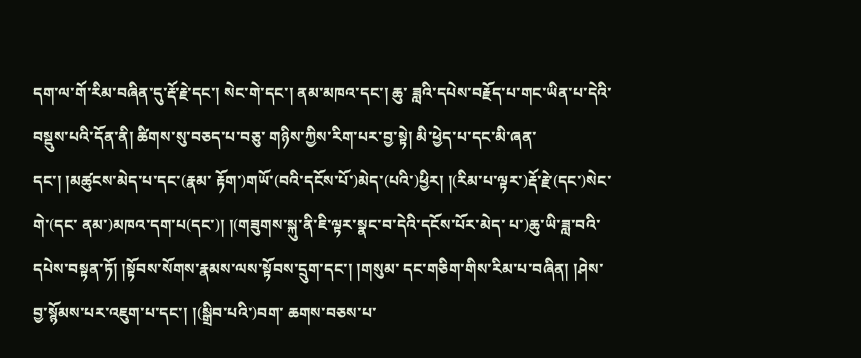དག་ལ་གོ་རིམ་བཞིན་དུ་རྡོ་རྗེ་དང་། སེང་གེ་དང་། ནམ་མཁའ་དང་། ཆུ་ ཟླའི་དཔེས་བརྗོད་པ་གང་ཡིན་པ་དེའི་བསྡུས་པའི་དོན་ནི། ཚིགས་སུ་བཅད་པ་བཅུ་ གཉིས་ཀྱིས་རིག་པར་བྱ་སྟེ། མི་ཕྱེད་པ་དང་མི་ཞན་དང་། །མཚུངས་མེད་པ་དང་(རྣམ་ རྟོག་)གཡོ་(བའི་དངོས་པོ་)མེད་(པའི་)ཕྱིར། །(རིམ་པ་ལྟར་)རྡོ་རྗེ་(དང་)སེང་གེ་(དང་ ནམ་)མཁའ་དག་པ(དང་)། །(གཟུགས་སྐུ་ནི་ཇི་ལྟར་སྣང་བ་དེའི་དངོས་པོར་མེད་ པ་)ཆུ་ཡི་ཟླ་བའི་དཔེས་བསྟན་ཏོ། །སྟོབས་སོགས་རྣམས་ལས་སྟོབས་དྲུག་དང་། །གསུམ་ དང་གཅིག་གིས་རིམ་པ་བཞིན། །ཤེས་བྱ་སྙོམས་པར་འཇུག་པ་དང་། །(སྒྲིབ་པའི་)བག་ ཆགས་བཅས་པ་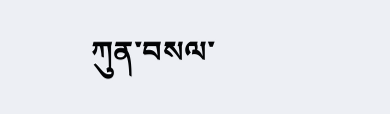ཀུན་བསལ་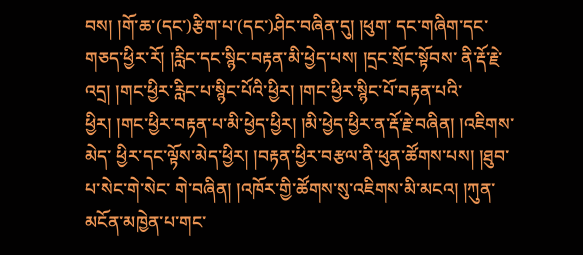བས། །གོ་ཆ་(དང་)རྩིག་པ་(དང་)ཤིང་བཞིན་དུ། །ཕུག་ དང་གཞིག་དང་གཅད་ཕྱིར་རོ། །རླིང་དང་སྙིང་བརྟན་མི་ཕྱེད་པས། །དྲང་སྲོང་སྟོབས་ ནི་རྡོ་རྗེ་འདྲ། །གང་ཕྱིར་རླིང་པ་སྙིང་པོའི་ཕྱིར། །གང་ཕྱིར་སྙིང་པོ་བརྟན་པའི་ ཕྱིར། །གང་ཕྱིར་བརྟན་པ་མི་ཕྱེད་ཕྱིར། །མི་ཕྱེད་ཕྱིར་ན་རྡོ་རྗེ་བཞིན། །འཇིགས་མེད་ ཕྱིར་དང་ལྟོས་མེད་ཕྱིར། །བརྟན་ཕྱིར་བརྩལ་ནི་ཕུན་ཚོགས་པས། །ཐུབ་པ་སེང་གེ་སེང་ གེ་བཞིན། །འཁོར་གྱི་ཚོགས་སུ་འཇིགས་མི་མངའ། །ཀུན་མངོན་མཁྱེན་པ་གང་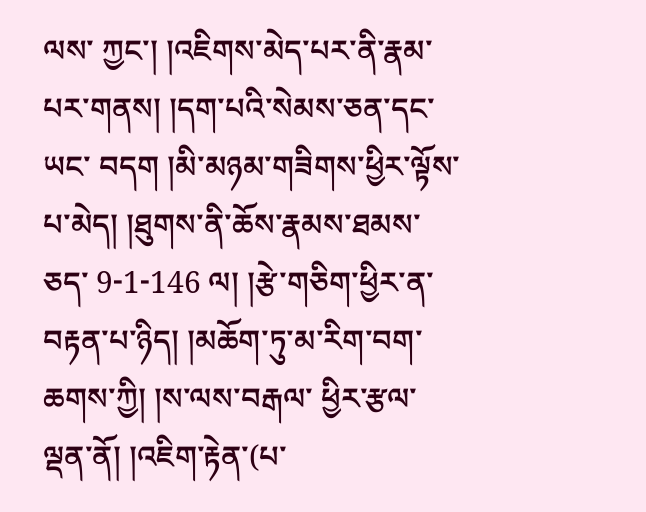ལས་ ཀྱང་། །འཇིགས་མེད་པར་ནི་རྣམ་པར་གནས། །དག་པའི་སེམས་ཅན་དང་ཡང་ བདག །མི་མཉམ་གཟིགས་ཕྱིར་ལྟོས་པ་མེད། །ཐུགས་ནི་ཆོས་རྣམས་ཐམས་ཅད་ 9-1-146 ལ། །རྩེ་གཅིག་ཕྱིར་ན་བརྟན་པ་ཉིད། །མཆོག་ཏུ་མ་རིག་བག་ཆགས་ཀྱི། །ས་ལས་བརྒལ་ ཕྱིར་རྩལ་ལྡན་ནོ། །འཇིག་རྟེན་(པ་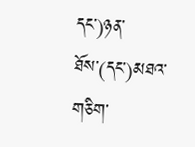དང་)ཉན་ཐོས་(དང་)མཐའ་གཅིག་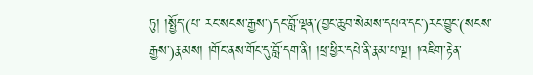ཏུ། །སྤྱོད་(པ་ རང་སངས་རྒྱས་)དང་བློ་ལྡན་(བྱང་ཆུབ་སེམས་དཔའ་དང་)རང་བྱུང་(སངས་ རྒྱས་)རྣམས། །གོང་ནས་གོང་དུ་བློ་དག་ནི། །ཕྲ་ཕྱིར་དཔེ་ནི་རྣམ་པ་ལྔ། །འཇིག་རྟེན་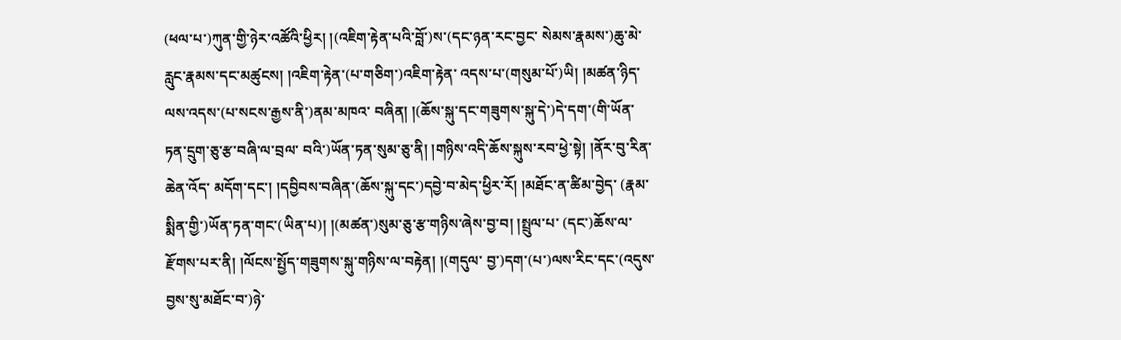(ཕལ་པ་)ཀུན་གྱི་ཉེར་འཚོའི་ཕྱིར། །(འཇིག་རྟེན་པའི་བློ་)ས་(དང་ཉན་རང་བྱང་ སེམས་རྣམས་)ཆུ་མེ་རླུང་རྣམས་དང་མཚུངས། །འཇིག་རྟེན་(པ་གཅིག་)འཇིག་རྟེན་ འདས་པ་(གསུམ་པོ་)ཡི། །མཚན་ཉིད་ལས་འདས་(པ་སངས་རྒྱས་ནི་)ནམ་མཁའ་ བཞིན། །(ཆོས་སྐུ་དང་གཟུགས་སྐུ་དེ་)དེ་དག་(གི་ཡོན་ཏན་དྲུག་ཅུ་རྩ་བཞི་ལ་བྲལ་ བའི་)ཡོན་ཏན་སུམ་ཅུ་ནི། །གཉིས་འདི་ཆོས་སྐུས་རབ་ཕྱེ་སྟེ། །ནོར་བུ་རིན་ཆེན་འོད་ མདོག་དང་། །དབྱིབས་བཞིན་(ཆོས་སྐུ་དང་)དབྱེ་བ་མེད་ཕྱིར་རོ། །མཐོང་ན་ཚིམ་བྱེད་ (རྣམ་སྨིན་གྱི་)ཡོན་ཏན་གང་(ཡིན་པ)། །(མཚན་)སུམ་ཅུ་རྩ་གཉིས་ཞེས་བྱ་བ། །སྤྲུལ་པ་ (དང་)ཆོས་ལ་རྫོགས་པར་ནི། །ལོངས་སྤྱོད་གཟུགས་སྐུ་གཉིས་ལ་བརྟེན། །(གདུལ་ བྱ་)དག་(པ་)ལས་རིང་དང་(འདུས་བྱས་སུ་མཐོང་བ་)ཉེ་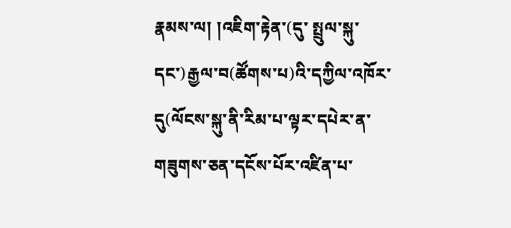རྣམས་ལ། །འཇིག་རྟེན་(དུ་ སྤྲུལ་སྐུ་དང་)རྒྱལ་བ(ཚོགས་པ)འི་དཀྱིལ་འཁོར་དུ(ལོངས་སྐུ་ནི་རིམ་པ་ལྟར་དཔེར་ན་ གཟུགས་ཅན་དངོས་པོར་འཛིན་པ་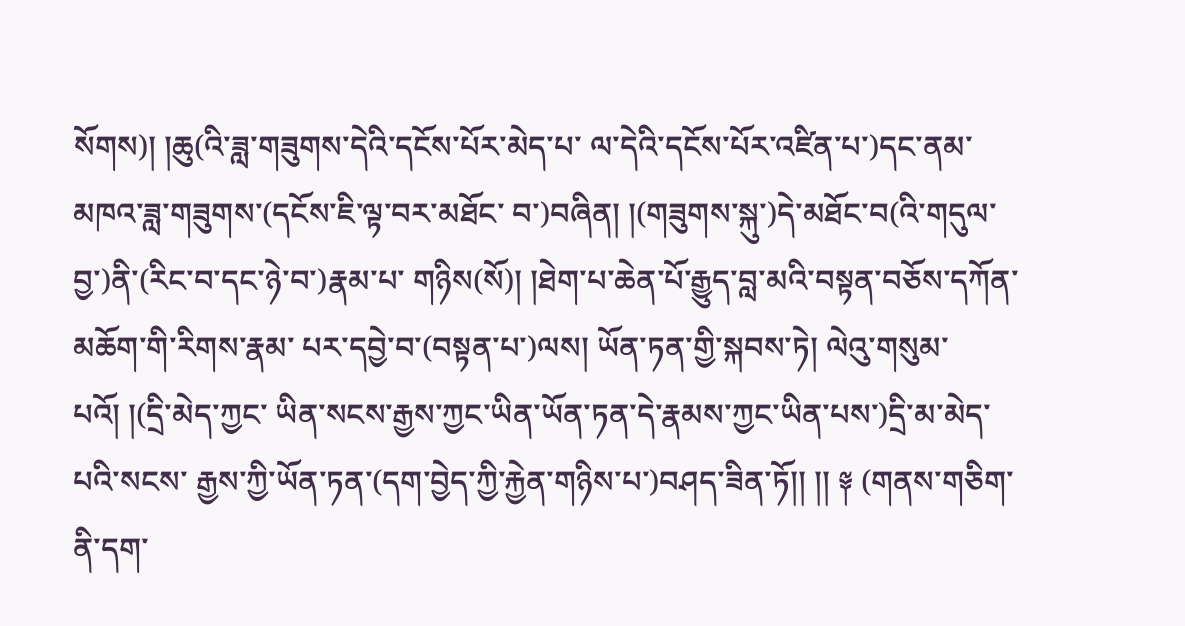སོགས)། །ཆུ(འི་ཟླ་གཟུགས་དེའི་དངོས་པོར་མེད་པ་ ལ་དེའི་དངོས་པོར་འཛིན་པ་)དང་ནམ་མཁའ་ཟླ་གཟུགས་(དངོས་ཇི་ལྟ་བར་མཐོང་ བ་)བཞིན། །(གཟུགས་སྐུ་)དེ་མཐོང་བ(འི་གདུལ་བྱ་)ནི་(རིང་བ་དང་ཉེ་བ་)རྣམ་པ་ གཉིས(སོ)། །ཐེག་པ་ཆེན་པོ་རྒྱུད་བླ་མའི་བསྟན་བཅོས་དཀོན་མཆོག་གི་རིགས་རྣམ་ པར་དབྱེ་བ་(བསྟན་པ་)ལས། ཡོན་ཏན་གྱི་སྐབས་ཏེ། ལེའུ་གསུམ་པའོ། །(དྲི་མེད་ཀྱང་ ཡིན་སངས་རྒྱས་ཀྱང་ཡིན་ཡོན་ཏན་དེ་རྣམས་ཀྱང་ཡིན་པས་)དྲི་མ་མེད་པའི་སངས་ རྒྱས་ཀྱི་ཡོན་ཏན་(དག་བྱེད་ཀྱི་རྐྱེན་གཉིས་པ་)བཤད་ཟིན་ཏོ།། །། ༈ (གནས་གཅིག་ནི་དག་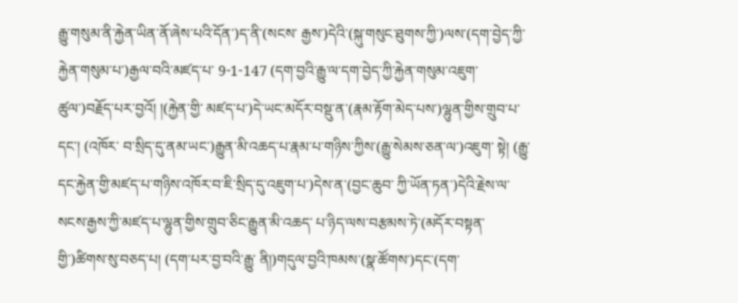རྒྱུ་གསུམ་ནི་རྐྱེན་ཡིན་ནོ་ཞེས་པའི་དོན་)ད་ནི་(སངས་ རྒྱས་)དེའི་(སྐུ་གསུང་ཐུགས་ཀྱི་)ལས་(དག་བྱེད་ཀྱི་རྐྱེན་གསུམ་པ་)རྒྱལ་བའི་མཛད་པ་ 9-1-147 (དག་བྱའི་རྒྱུ་ལ་དག་བྱེད་ཀྱི་རྐྱེན་གསུམ་འཇུག་ཚུལ་)བརྗོད་པར་བྱའོ། །(རྐྱེན་གྱི་ མཛད་པ་)དེ་ཡང་མདོར་བསྡུ་ན་(རྣམ་རྟོག་མེད་པས་)ལྷུན་གྱིས་གྲུབ་པ་དང་། (འཁོར་ བ་སྲིད་དུ་ནམ་ཡང་)རྒྱུན་མི་འཆད་པ་རྣམ་པ་གཉིས་ཀྱིས་(རྒྱུ་སེམས་ཅན་ལ་)འཇུག་ སྟེ། (རྒྱུ་དང་རྐྱེན་གྱི་མཛད་པ་གཉིས་འཁོར་བ་ཇི་སྲིད་དུ་འཇུག་པ་)དེས་ན་(བྱང་ཆུབ་ ཀྱི་ཡོན་ཏན་)དེའི་རྗེས་ལ་སངས་རྒྱས་ཀྱི་མཛད་པ་ལྷུན་གྱིས་གྲུབ་ཅིང་རྒྱུན་མི་འཆད་ པ་ཉིད་ལས་བརྩམས་ཏེ་(མདོར་བསྟན་གྱི་)ཚིགས་སུ་བཅད་པ། (དག་པར་བྱ་བའི་རྒྱུ་ ནི།)གདུལ་བྱའི་ཁམས་(སྣ་ཚོགས་)དང་(དག་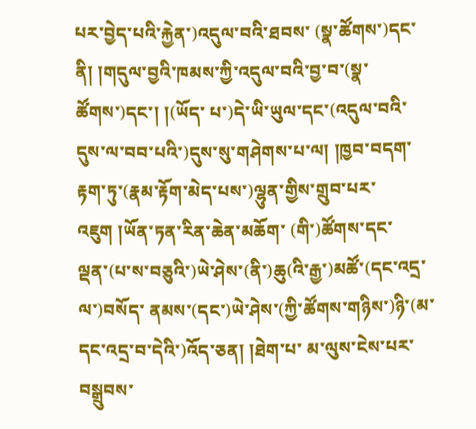པར་བྱེད་པའི་རྐྱེན་)འདུལ་བའི་ཐབས་ (སྣ་ཚོགས་)དང་ནི། །གདུལ་བྱའི་ཁམས་ཀྱི་འདུལ་བའི་བྱ་བ་(སྣ་ཚོགས་)དང་། །(ཡོད་ པ་)དེ་ཡི་ཡུལ་དང་(འདུལ་བའི་དུས་ལ་བབ་པའི་)དུས་སུ་གཤེགས་པ་ལ། །ཁྱབ་བདག་ རྟག་ཏུ་(རྣམ་རྟོག་མེད་པས་)ལྷུན་གྱིས་གྲུབ་པར་འཇུག །ཡོན་ཏན་རིན་ཆེན་མཆོག་ (གི་)ཚོགས་དང་ལྡན་(པ་ས་བཅུའི་)ཡེ་ཤེས་(ནི་)ཆུ(འི་རྒྱ་)མཚོ་(དང་འདྲ་ལ་)བསོད་ ནམས་(དང་)ཡེ་ཤེས་(ཀྱི་ཚོགས་གཉིས་)ཉི་(མ་དང་འདྲ་བ་དེའི་)འོད་ཅན། །ཐེག་པ་ མ་ལུས་ངེས་པར་བསྒྲུབས་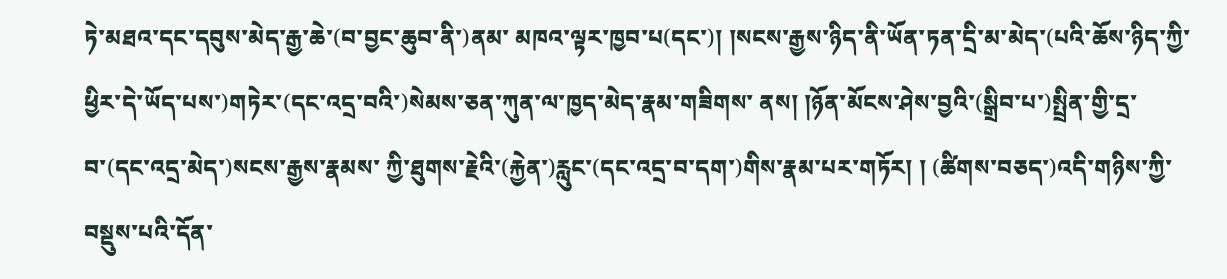ཏེ་མཐའ་དང་དབུས་མེད་རྒྱ་ཆེ་(བ་བྱང་ཆུབ་ནི་)ནམ་ མཁའ་ལྟར་ཁྱབ་པ(དང་)། །སངས་རྒྱས་ཉིད་ནི་ཡོན་ཏན་དྲི་མ་མེད་(པའི་ཆོས་ཉིད་ཀྱི་ ཕྱིར་དེ་ཡོད་པས་)གཏེར་(དང་འདྲ་བའི་)སེམས་ཅན་ཀུན་ལ་ཁྱད་མེད་རྣམ་གཟིགས་ ནས། །ཉོན་མོངས་ཤེས་བྱའི་(སྒྲིབ་པ་)སྤྲིན་གྱི་དྲ་བ་(དང་འདྲ་མེད་)སངས་རྒྱས་རྣམས་ ཀྱི་ཐུགས་རྗེའི་(རྐྱེན་)རླུང་(དང་འདྲ་བ་དག་)གིས་རྣམ་པར་གཏོར། ། (ཚིགས་བཅད་)འདི་གཉིས་ཀྱི་བསྡུས་པའི་དོན་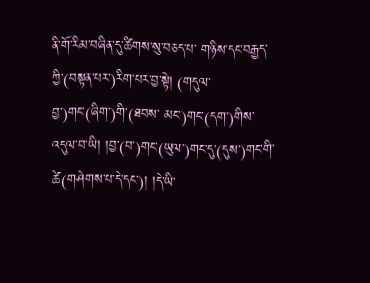ནི་གོ་རིམ་བཞིན་དུ་ཚིགས་སུ་བཅད་པ་ གཉིས་དང་བརྒྱད་ཀྱི་(བསྟན་པར་)རིག་པར་བྱ་སྟེ། (གདུལ་བྱ་)གང་(ཞིག་)གི་(ཐབས་ མང་)གང་(དག་)གིས་འདུལ་བ་ཡི། །བྱ་(བ་)གང་(ཡུལ་)གང་དུ་(དུས་)གང་གི་ ཚེ(གཤེགས་པ་དེ་དང་)། །དེ་ཡི་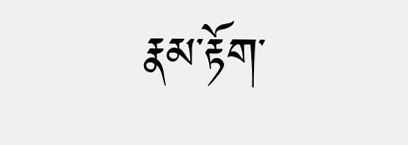རྣམ་རྟོག་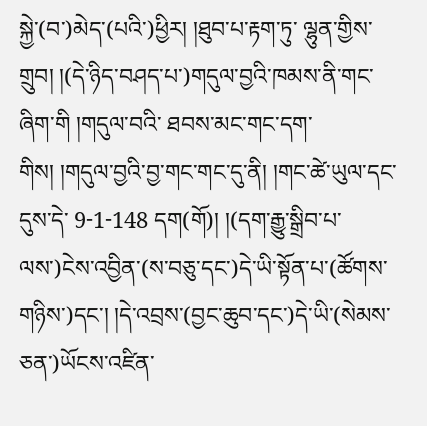སྐྱེ་(བ་)མེད་(པའི་)ཕྱིར། །ཐུབ་པ་རྟག་ཏུ་ ལྷུན་གྱིས་གྲུབ། །(དེ་ཉིད་བཤད་པ་)གདུལ་བྱའི་ཁམས་ནི་གང་ཞིག་གི །གདུལ་བའི་ ཐབས་མང་གང་དག་གིས། །གདུལ་བྱའི་བྱ་གང་གང་དུ་ནི། །གང་ཚེ་ཡུལ་དང་དུས་དེ་ 9-1-148 དག(གོ)། །(དག་རྒྱུ་སྒྲིབ་པ་ལས་)ངེས་འབྱིན་(ས་བཅུ་དང་)དེ་ཡི་སྟོན་པ་(ཚོགས་ གཉིས་)དང་། །དེ་འབྲས་(བྱང་ཆུབ་དང་)དེ་ཡི་(སེམས་ཅན་)ཡོངས་འཛིན་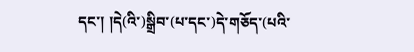དང་། །དེ(འི་)སྒྲིབ་(པ་དང་)དེ་གཅོད་(པའི་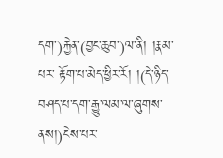དག་)རྐྱེན་(བྱང་ཆུབ་)ལ་ནི། །རྣམ་པར་ རྟོག་པ་མེད་ཕྱིར་རོ། །(དེ་ཉིད་བཤད་པ་དག་རྒྱུ་ལམ་ལ་ཞུགས་ནས།)ངེས་པར་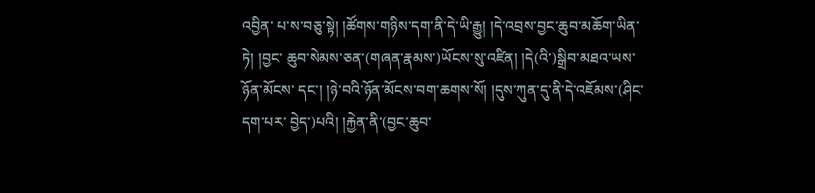འབྱིན་ པ་ས་བཅུ་སྟེ། །ཚོགས་གཉིས་དག་ནི་དེ་ཡི་རྒྱུ། །དེ་འབྲས་བྱང་ཆུབ་མཆོག་ཡིན་ཏེ། །བྱང་ ཆུབ་སེམས་ཅན་(གཞན་རྣམས་)ཡོངས་སུ་འཛིན། །དེ(འི་)སྒྲིབ་མཐའ་ཡས་ཉོན་མོངས་ དང་། །ཉེ་བའི་ཉོན་མོངས་བག་ཆགས་སོ། །དུས་ཀུན་དུ་ནི་དེ་འཇོམས་(ཤིང་དག་པར་ བྱེད་)པའི། །རྐྱེན་ནི་(བྱང་ཆུབ་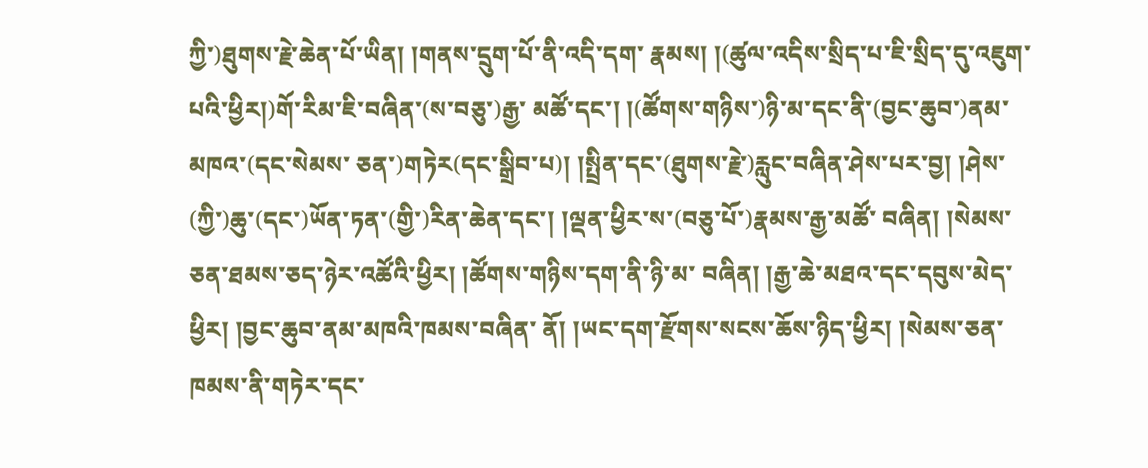ཀྱི་)ཐུགས་རྗེ་ཆེན་པོ་ཡིན། །གནས་དྲུག་པོ་ནི་འདི་དག་ རྣམས། །(ཚུལ་འདིས་སྲིད་པ་ཇི་སྲིད་དུ་འཇུག་པའི་ཕྱིར།)གོ་རིམ་ཇི་བཞིན་(ས་བཅུ་)རྒྱ་ མཚོ་དང་། །(ཚོགས་གཉིས་)ཉི་མ་དང་ནི་(བྱང་ཆུབ་)ནམ་མཁའ་(དང་སེམས་ ཅན་)གཏེར(དང་སྒྲིབ་པ)། །སྤྲིན་དང་(ཐུགས་རྗེ་)རླུང་བཞིན་ཤེས་པར་བྱ། །ཤེས་ (ཀྱི་)ཆུ་(དང་)ཡོན་ཏན་(གྱི་)རིན་ཆེན་དང་། །ལྡན་ཕྱིར་ས་(བཅུ་པོ་)རྣམས་རྒྱ་མཚོ་ བཞིན། །སེམས་ཅན་ཐམས་ཅད་ཉེར་འཚོའི་ཕྱིར། །ཚོགས་གཉིས་དག་ནི་ཉི་མ་ བཞིན། །རྒྱ་ཆེ་མཐའ་དང་དབུས་མེད་ཕྱིར། །བྱང་ཆུབ་ནམ་མཁའི་ཁམས་བཞིན་ ནོ། །ཡང་དག་རྫོགས་སངས་ཆོས་ཉིད་ཕྱིར། །སེམས་ཅན་ཁམས་ནི་གཏེར་དང་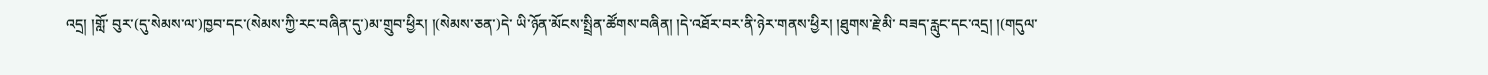འདྲ། །གློ་ བུར་(དུ་སེམས་ལ་)ཁྱབ་དང་(སེམས་ཀྱི་རང་བཞིན་དུ་)མ་གྲུབ་ཕྱིར། །(སེམས་ཅན་)དེ་ ཡི་ཉོན་མོངས་སྤྲིན་ཚོགས་བཞིན། །དེ་འཐོར་བར་ནི་ཉེར་གནས་ཕྱིར། །ཐུགས་རྗེ་མི་ བཟད་རླུང་དང་འདྲ། །(གདུལ་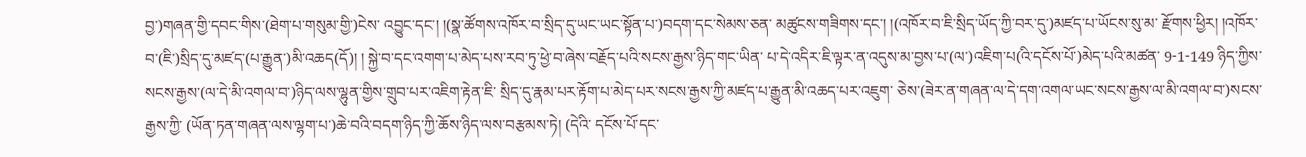བྱ་)གཞན་གྱི་དབང་གིས་(ཐེག་པ་གསུམ་གྱི་)ངེས་ འབྱུང་དང་། །(སྣ་ཚོགས་འཁོར་བ་སྲིད་དུ་ཡང་ཡང་སྟོན་པ་)བདག་དང་སེམས་ཅན་ མཚུངས་གཟིགས་དང་། །(འཁོར་བ་ཇི་སྲིད་ཡོད་ཀྱི་བར་དུ་)མཛད་པ་ཡོངས་སུ་མ་ རྫོགས་ཕྱིར། །འཁོར་བ་(ཇི་)སྲིད་དུ་མཛད་(པ་རྒྱུན་)མི་འཆད(དོ)། ། སྐྱེ་བ་དང་འགག་པ་མེད་པས་རབ་ཏུ་ཕྱེ་བ་ཞེས་བརྗོད་པའི་སངས་རྒྱས་ཉིད་གང་ཡིན་ པ་དེ་འདིར་ཇི་ལྟར་ན་འདུས་མ་བྱས་པ་(ལ་)འཇིག་པ(འི་དངོས་པོ་)མེད་པའི་མཚན་ 9-1-149 ཉིད་ཀྱིས་སངས་རྒྱས་(ལ་དེ་མི་འགལ་བ་)ཉིད་ལས་ལྷུན་གྱིས་གྲུབ་པར་འཇིག་རྟེན་ཇི་ སྲིད་དུ་རྣམ་པར་རྟོག་པ་མེད་པར་སངས་རྒྱས་ཀྱི་མཛད་པ་རྒྱུན་མི་འཆད་པར་འཇུག་ ཅེས་(ཟེར་ན་གཞན་ལ་དེ་དག་འགལ་ཡང་སངས་རྒྱས་ལ་མི་འགལ་བ་)སངས་རྒྱས་ཀྱི་ (ཡོན་ཏན་གཞན་ལས་ལྷག་པ་)ཆེ་བའི་བདག་ཉིད་ཀྱི་ཆོས་ཉིད་ལས་བརྩམས་ཏེ། (དེའི་ དངོས་པོ་དང་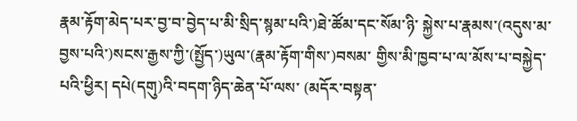རྣམ་རྟོག་མེད་པར་བྱ་བ་བྱེད་པ་མི་སྲིད་སྙམ་པའི་)ཐེ་ཚོམ་དང་སོམ་ཉི་ སྐྱེས་པ་རྣམས་(འདུས་མ་བྱས་པའི་)སངས་རྒྱས་ཀྱི་(སྤྱོད་)ཡུལ་(རྣམ་རྟོག་གིས་)བསམ་ གྱིས་མི་ཁྱབ་པ་ལ་མོས་པ་བསྐྱེད་པའི་ཕྱིར། དཔེ(དགུ)འི་བདག་ཉིད་ཆེན་པོ་ལས་ (མདོར་བསྟན་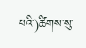པའི་)ཚིགས་སུ་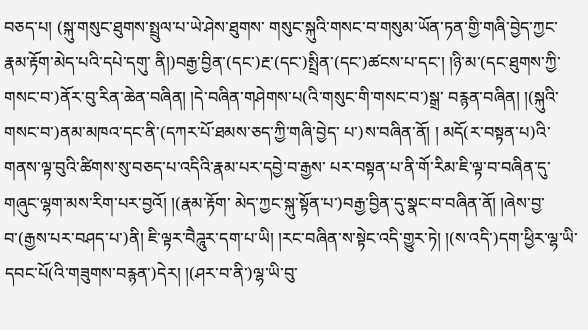བཅད་པ། (སྐུ་གསུང་ཐུགས་སྤྲུལ་པ་ཡེ་ཤེས་ཐུགས་ གསུང་སྐུའི་གསང་བ་གསུམ་ཡོན་ཏན་གྱི་གཞི་བྱེད་ཀྱང་རྣམ་རྟོག་མེད་པའི་དཔེ་དགུ་ ནི།)བརྒྱ་བྱིན་(དང་)རྔ་(དང་)སྤྲིན་(དང་)ཚངས་པ་དང་། །ཉི་མ་(དང་ཐུགས་ཀྱི་ གསང་བ་)ནོར་བུ་རིན་ཆེན་བཞིན། །དེ་བཞིན་གཤེགས་པ(འི་གསུང་གི་གསང་བ་)སྒྲ་ བརྙན་བཞིན། །(སྐུའི་གསང་བ་)ནམ་མཁའ་དང་ནི་(དཀར་པོ་ཐམས་ཅད་ཀྱི་གཞི་བྱེད་ པ་)ས་བཞིན་ནོ། ། མདོ(ར་བསྟན་པ)འི་གནས་ལྟ་བུའི་ཚིགས་སུ་བཅད་པ་འདིའི་རྣམ་པར་དབྱེ་བ་རྒྱས་ པར་བསྟན་པ་ནི་གོ་རིམ་ཇི་ལྟ་བ་བཞིན་དུ་གཞུང་ལྷག་མས་རིག་པར་བྱའོ། །(རྣམ་རྟོག་ མེད་ཀྱང་སྐུ་སྟོན་པ་)བརྒྱ་བྱིན་དུ་སྣང་བ་བཞིན་ནོ། །ཞེས་བྱ་བ་(རྒྱས་པར་བཤད་པ་)ནི། ཇི་ལྟར་བཻཌཱུར་དག་པ་ཡི། །རང་བཞིན་ས་སྟེང་འདི་གྱུར་ཏེ། །(ས་འདི་)དག་ཕྱིར་ལྷ་ཡི་ དབང་པོ(འི་གཟུགས་བརྙན་)དེར། །(ཤར་བ་ནི་)ལྷ་ཡི་བུ་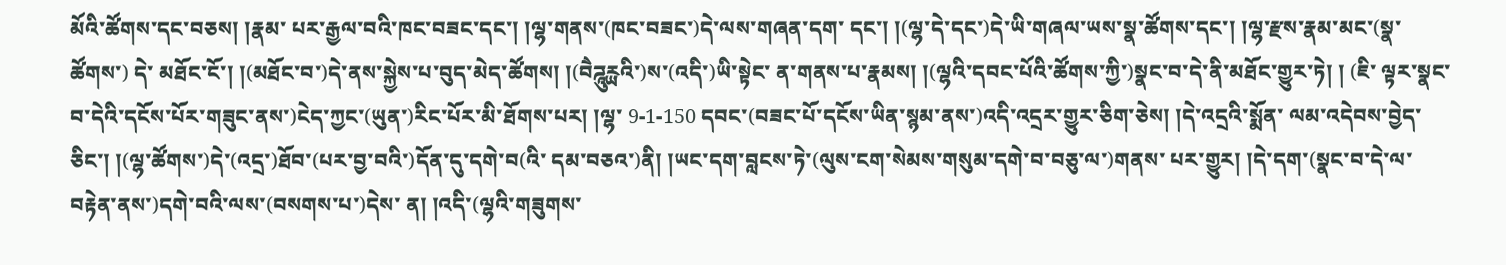མོའི་ཚོགས་དང་བཅས། །རྣམ་ པར་རྒྱལ་བའི་ཁང་བཟང་དང་། །ལྷ་གནས་(ཁང་བཟང་)དེ་ལས་གཞན་དག་ དང་། །(ལྷ་དེ་དང་)དེ་ཡི་གཞལ་ཡས་སྣ་ཚོགས་དང་། །ལྷ་རྫས་རྣམ་མང་(སྣ་ཚོགས་) དེ་ མཐོང་ངོ་། །(མཐོང་བ་)དེ་ནས་སྐྱེས་པ་བུད་མེད་ཚོགས། །(བཻཌཱུཪྻའི་)ས་(འདི་)ཡི་སྟེང་ ན་གནས་པ་རྣམས། །(ལྷའི་དབང་པོའི་ཚོགས་ཀྱི་)སྣང་བ་དེ་ནི་མཐོང་གྱུར་ཏེ། ། (ཇི་ ལྟར་སྣང་བ་དེའི་དངོས་པོར་གཟུང་ནས་)ངེད་ཀྱང་(ཡུན་)རིང་པོར་མི་ཐོགས་པར། །ལྷ་ 9-1-150 དབང་(བཟང་པོ་དངོས་ཡིན་སྙམ་ནས་)འདི་འདྲར་གྱུར་ཅིག་ཅེས། །དེ་འདྲའི་སྨོན་ ལམ་འདེབས་བྱེད་ཅིང་། །(ལྷ་ཚོགས་)དེ་(འདྲ་)ཐོབ་(པར་བྱ་བའི་)དོན་དུ་དགེ་བ(འི་ དམ་བཅའ་)ནི། །ཡང་དག་བླངས་ཏེ་(ལུས་ངག་སེམས་གསུམ་དགེ་བ་བཅུ་ལ་)གནས་ པར་གྱུར། །དེ་དག་(སྣང་བ་དེ་ལ་བརྟེན་ནས་)དགེ་བའི་ལས་(བསགས་པ་)དེས་ ན། །འདི་(ལྷའི་གཟུགས་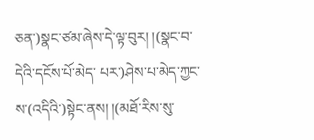ཅན་)སྣང་ཙམ་ཞེས་དེ་ལྟ་བུར། །(སྣང་བ་དེའི་དངོས་པོ་མེད་ པར་)ཤེས་པ་མེད་ཀྱང་ས་(འདིའི་)སྟེང་ནས། །(མཐོ་རིས་སུ་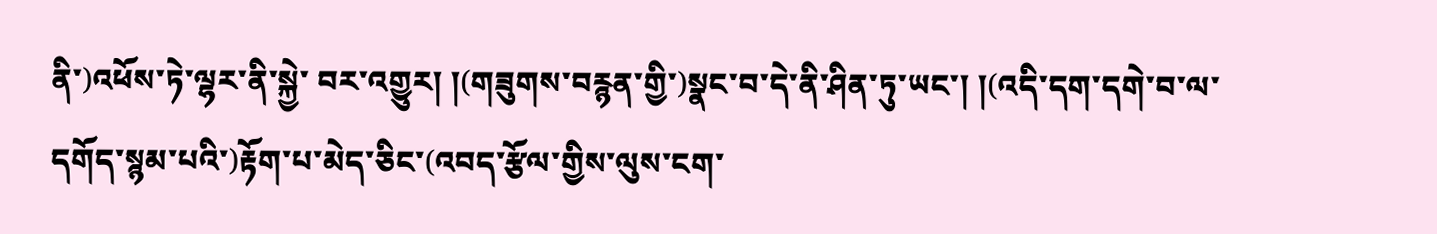ནི་)འཕོས་ཏེ་ལྷར་ནི་སྐྱེ་ བར་འགྱུར། །(གཟུགས་བརྙན་གྱི་)སྣང་བ་དེ་ནི་ཤིན་ཏུ་ཡང་། །(འདི་དག་དགེ་བ་ལ་ དགོད་སྙམ་པའི་)རྟོག་པ་མེད་ཅིང་(འབད་རྩོལ་གྱིས་ལུས་ངག་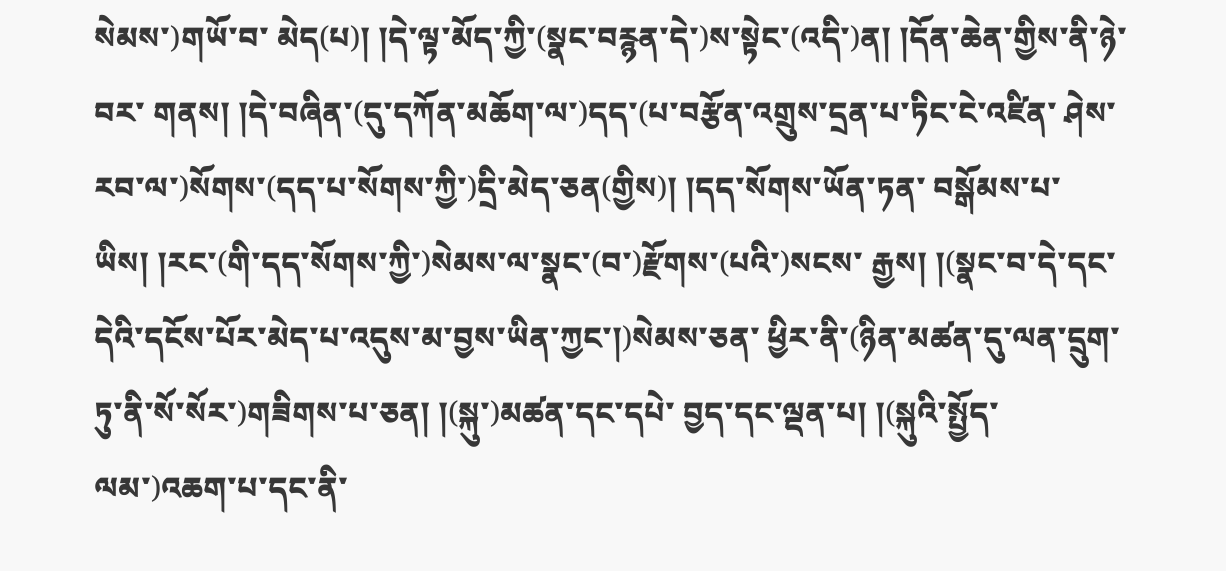སེམས་)གཡོ་བ་ མེད(པ)། །དེ་ལྟ་མོད་ཀྱི་(སྣང་བརྙན་དེ་)ས་སྟེང་(འདི་)ན། །དོན་ཆེན་གྱིས་ནི་ཉེ་བར་ གནས། །དེ་བཞིན་(དུ་དཀོན་མཆོག་ལ་)དད་(པ་བརྩོན་འགྲུས་དྲན་པ་ཏིང་ངེ་འཛིན་ ཤེས་རབ་ལ་)སོགས་(དད་པ་སོགས་ཀྱི་)དྲི་མེད་ཅན(གྱིས)། །དད་སོགས་ཡོན་ཏན་ བསྒོམས་པ་ཡིས། །རང་(གི་དད་སོགས་ཀྱི་)སེམས་ལ་སྣང་(བ་)རྫོགས་(པའི་)སངས་ རྒྱས། །(སྣང་བ་དེ་དང་དེའི་དངོས་པོར་མེད་པ་འདུས་མ་བྱས་ཡིན་ཀྱང་།)སེམས་ཅན་ ཕྱིར་ནི་(ཉིན་མཚན་དུ་ལན་དྲུག་ཏུ་ནི་སོ་སོར་)གཟིགས་པ་ཅན། །(སྐུ་)མཚན་དང་དཔེ་ བྱད་དང་ལྡན་པ། །(སྐུའི་སྤྱོད་ལམ་)འཆག་པ་དང་ནི་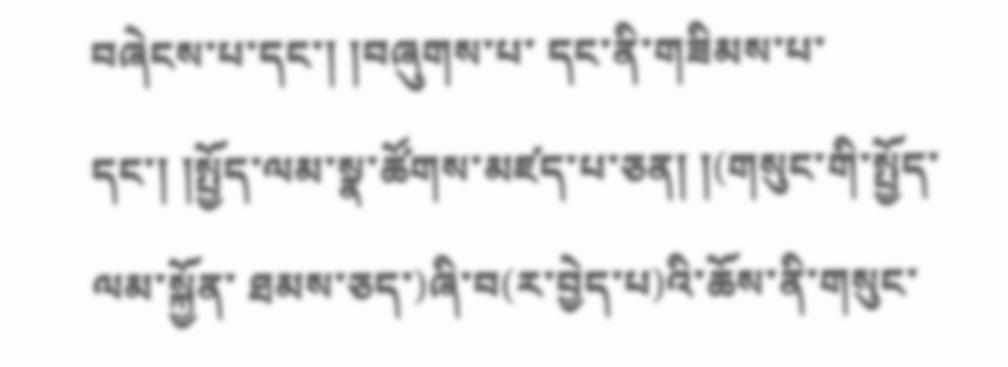བཞེངས་པ་དང་། །བཞུགས་པ་ དང་ནི་གཟིམས་པ་དང་། །སྤྱོད་ལམ་སྣ་ཚོགས་མཛད་པ་ཅན། །(གསུང་གི་སྤྱོད་ལམ་སྐྱོན་ ཐམས་ཅད་)ཞི་བ(ར་བྱེད་པ)འི་ཆོས་ནི་གསུང་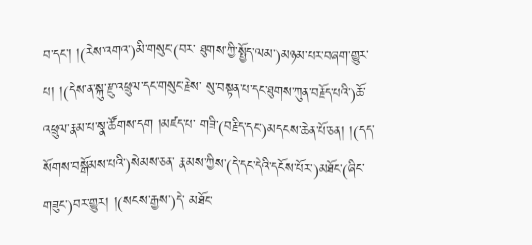བ་དང་། །(རེས་འགའ་)མི་གསུང་(བར་ ཐུགས་ཀྱི་སྤྱོད་ལམ་)མཉམ་པར་བཞག་གྱུར་པ། །(དེས་ན་སྐུ་རྫུ་འཕྲུལ་དང་གསུང་རྗེས་ སུ་བསྟན་པ་དང་ཐུགས་ཀུན་བརྗོད་པའི་)ཆོ་འཕྲུལ་རྣམ་པ་སྣ་ཚོགས་དག །མཛད་པ་ གཟི་(བརྗིད་དང་)མདངས་ཆེན་པོ་ཅན། །(དད་སོགས་བསྒོམས་པའི་)སེམས་ཅན་ རྣམས་ཀྱིས་(དེ་དང་དེའི་དངོས་པོར་)མཐོང་(ཞིང་གཟུང་)བར་གྱུར། །(སངས་རྒྱས་)དེ་ མཐོང་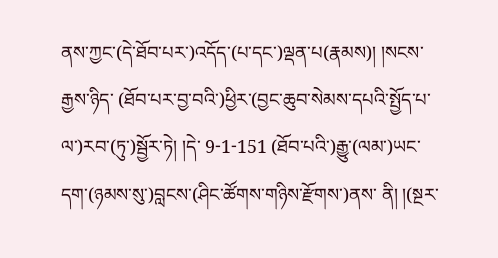ནས་ཀྱང་(དེ་ཐོབ་པར་)འདོད་(པ་དང་)ལྡན་པ(རྣམས)། །སངས་རྒྱས་ཉིད་ (ཐོབ་པར་བྱ་བའི་)ཕྱིར་(བྱང་ཆུབ་སེམས་དཔའི་སྤྱོད་པ་ལ་)རབ་(ཏུ་)སྦྱོར་ཏེ། །དེ་ 9-1-151 (ཐོབ་པའི་)རྒྱུ་(ལམ་)ཡང་དག་(ཉམས་སུ་)བླངས་(ཤིང་ཚོགས་གཉིས་རྫོགས་)ནས་ ནི། །(སྔར་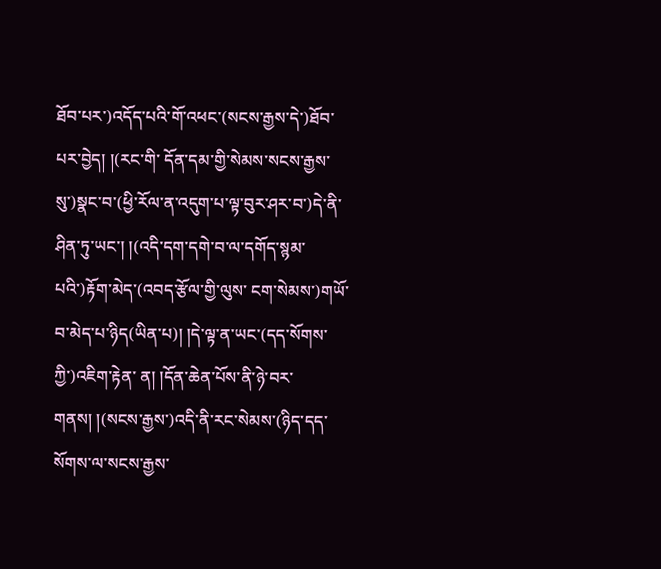ཐོབ་པར་)འདོད་པའི་གོ་འཕང་(སངས་རྒྱས་དེ་)ཐོབ་པར་བྱེད། །(རང་གི་ དོན་དམ་གྱི་སེམས་སངས་རྒྱས་སུ་)སྣང་བ་(ཕྱི་རོལ་ན་འདུག་པ་ལྟ་བུར་ཤར་བ་)དེ་ནི་ ཤིན་ཏུ་ཡང་། །(འདི་དག་དགེ་བ་ལ་དགོད་སྙམ་པའི་)རྟོག་མེད་(འབད་རྩོལ་གྱི་ལུས་ ངག་སེམས་)གཡོ་བ་མེད་པ་ཉིད(ཡིན་པ)། །དེ་ལྟ་ན་ཡང་(དད་སོགས་ཀྱི་)འཇིག་རྟེན་ ན། །དོན་ཆེན་པོས་ནི་ཉེ་བར་གནས། །(སངས་རྒྱས་)འདི་ནི་རང་སེམས་(ཉིད་དད་ སོགས་ལ་སངས་རྒྱས་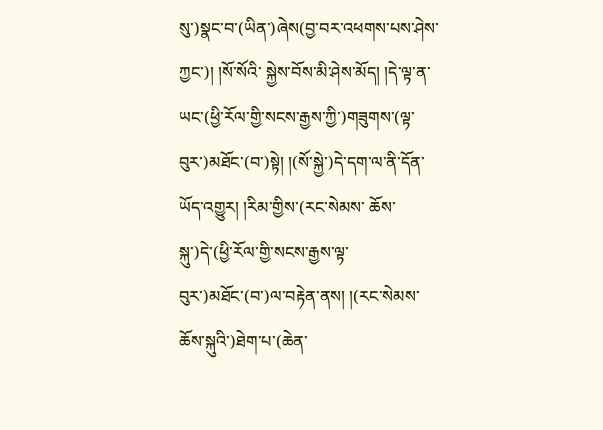སུ་)སྣང་བ་(ཡིན་)ཞེས(བྱ་བར་འཕགས་པས་ཤེས་ཀྱང་)། །སོ་སོའི་ སྐྱེས་བོས་མི་ཤེས་མོད། །དེ་ལྟ་ན་ཡང་(ཕྱི་རོལ་གྱི་སངས་རྒྱས་ཀྱི་)གཟུགས་(ལྟ་ བུར་)མཐོང་(བ་)སྟེ། །(སོ་སྐྱེ་)དེ་དག་ལ་ནི་དོན་ཡོད་འགྱུར། །རིམ་གྱིས་(རང་སེམས་ ཆོས་སྐུ་)དེ་(ཕྱི་རོལ་གྱི་སངས་རྒྱས་ལྟ་བུར་)མཐོང་(བ་)ལ་བརྟེན་ནས། །(རང་སེམས་ ཆོས་སྐུའི་)ཐེག་པ་(ཆེན་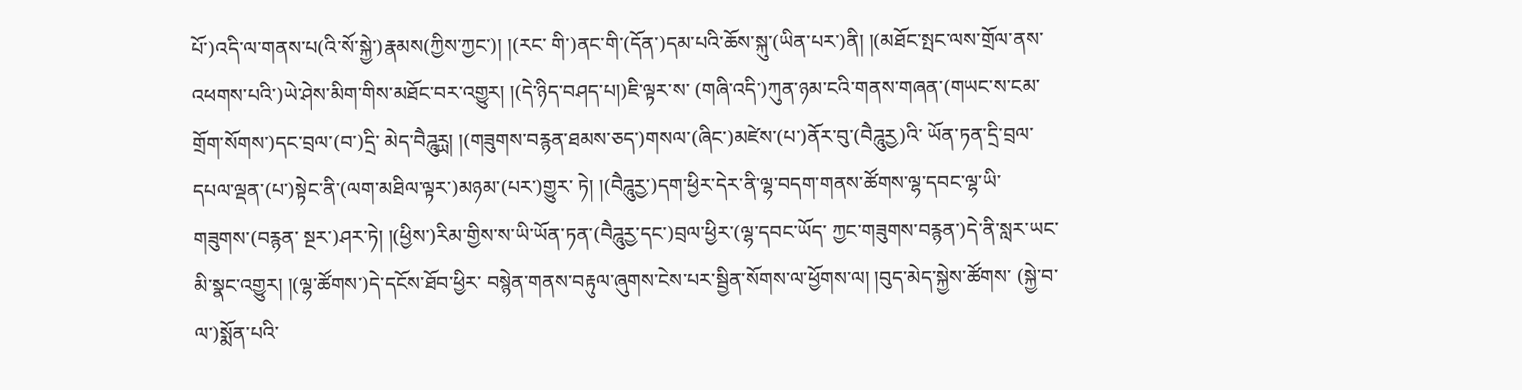པོ་)འདི་ལ་གནས་པ(འི་སོ་སྐྱེ་)རྣམས(ཀྱིས་ཀྱང་)། །(རང་ གི་)ནང་གི་(དོན་)དམ་པའི་ཆོས་སྐུ་(ཡིན་པར་)ནི། །(མཐོང་སྤང་ལས་གྲོལ་ནས་ འཕགས་པའི་)ཡེ་ཤེས་མིག་གིས་མཐོང་བར་འགྱུར། །(དེ་ཉིད་བཤད་པ།)ཇི་ལྟར་ས་ (གཞི་འདི་)ཀུན་ཉམ་ངའི་གནས་གཞན་(གཡང་ས་ངམ་གྲོག་སོགས་)དང་བྲལ་(བ་)དྲི་ མེད་བཻཌཱུཪྻ། །(གཟུགས་བརྙན་ཐམས་ཅད་)གསལ་(ཞིང་)མཛེས་(པ་)ནོར་བུ་(བཻཌཱུརྱ)འི་ ཡོན་ཏན་དྲི་བྲལ་དཔལ་ལྡན་(པ་)སྟེང་ནི་(ལག་མཐིལ་ལྟར་)མཉམ་(པར་)གྱུར་ ཏེ། །(བཻཌཱུརྱ་)དག་ཕྱིར་དེར་ནི་ལྷ་བདག་གནས་ཚོགས་ལྷ་དབང་ལྷ་ཡི་གཟུགས་(བརྙན་ སྔར་)ཤར་ཏེ། །(ཕྱིས་)རིམ་གྱིས་ས་ཡི་ཡོན་ཏན་(བཻཌཱུརྱ་དང་)བྲལ་ཕྱིར་(ལྷ་དབང་ཡོད་ ཀྱང་གཟུགས་བརྙན་)དེ་ནི་སླར་ཡང་མི་སྣང་འགྱུར། །(ལྷ་ཚོགས་)དེ་དངོས་ཐོབ་ཕྱིར་ བསྙེན་གནས་བརྟུལ་ཞུགས་ངེས་པར་སྦྱིན་སོགས་ལ་ཕྱོགས་ལ། །བུད་མེད་སྐྱེས་ཚོགས་ (སྐྱེ་བ་ལ་)སྨོན་པའི་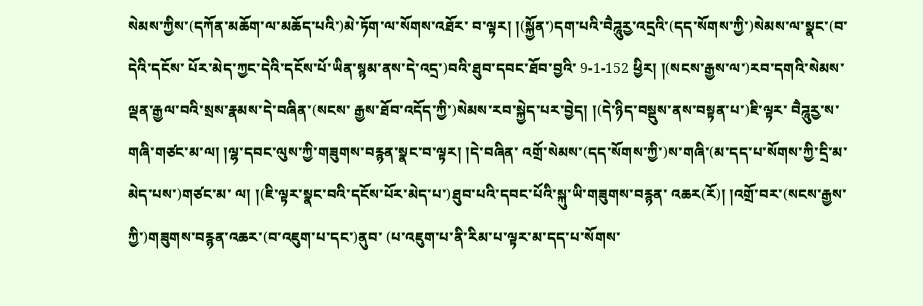སེམས་ཀྱིས་(དཀོན་མཆོག་ལ་མཆོད་པའི་)མེ་ཏོག་ལ་སོགས་འཐོར་ བ་ལྟར། །(སྐྱོན་)དག་པའི་བཻཌཱུརྱ་འདྲའི་(དད་སོགས་ཀྱི་)སེམས་ལ་སྣང་(བ་དེའི་དངོས་ པོར་མེད་ཀྱང་དེའི་དངོས་པོ་ཡིན་སྙམ་ནས་དེ་འདྲ་)བའི་ཐུབ་དབང་ཐོབ་བྱའི་ 9-1-152 ཕྱིར། །(སངས་རྒྱས་ལ་)རབ་དགའི་སེམས་ལྡན་རྒྱལ་བའི་སྲས་རྣམས་དེ་བཞིན་(སངས་ རྒྱས་ཐོབ་འདོད་ཀྱི་)སེམས་རབ་སྐྱེད་པར་བྱེད། །(དེ་ཉིད་བསྡུས་ནས་བསྟན་པ་)ཇི་ལྟར་ བཻཌཱུརྱ་ས་གཞི་གཙང་མ་ལ། །ལྷ་དབང་ལུས་ཀྱི་གཟུགས་བརྙན་སྣང་བ་ལྟར། །དེ་བཞིན་ འགྲོ་སེམས་(དད་སོགས་ཀྱི་)ས་གཞི་(མ་དད་པ་སོགས་ཀྱི་དྲི་མ་མེད་པས་)གཙང་མ་ ལ། །(ཇི་ལྟར་སྣང་བའི་དངོས་པོར་མེད་པ་)ཐུབ་པའི་དབང་པོའི་སྐུ་ཡི་གཟུགས་བརྙན་ འཆར(རོ)། །འགྲོ་བར་(སངས་རྒྱས་ཀྱི་)གཟུགས་བརྙན་འཆར་(བ་འཇུག་པ་དང་)ནུབ་ (པ་འཇུག་པ་ནི་རིམ་པ་ལྟར་མ་དད་པ་སོགས་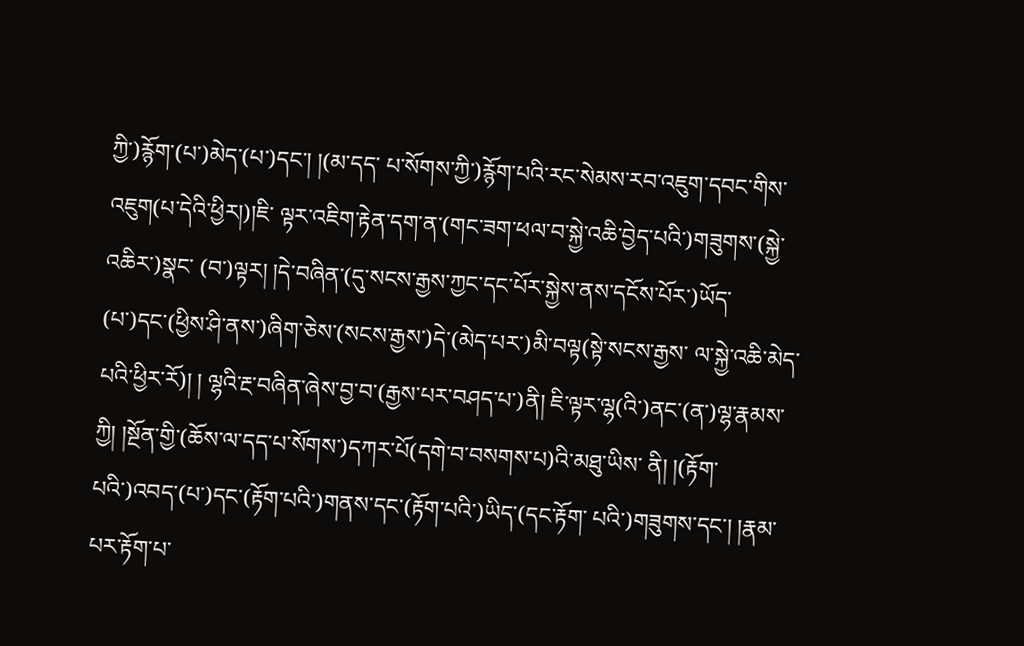ཀྱི་)རྙོག་(པ་)མེད་(པ་)དང་། །(མ་དད་ པ་སོགས་ཀྱི་)རྙོག་པའི་རང་སེམས་རབ་འཇུག་དབང་གིས་འཇུག(པ་དེའི་ཕྱིར།)།ཇི་ ལྟར་འཇིག་རྟེན་དག་ན་(གང་ཟག་ཕལ་བ་སྐྱེ་འཆི་བྱེད་པའི་)གཟུགས་(སྐྱེ་འཆིར་)སྣང་ (བ་)ལྟར། །དེ་བཞིན་(དུ་སངས་རྒྱས་ཀྱང་དང་པོར་སྐྱེས་ནས་དངོས་པོར་)ཡོད་ (པ་)དང་(ཕྱིས་ཤི་ནས་)ཞིག་ཅེས་(སངས་རྒྱས་)དེ་(མེད་པར་)མི་བལྟ(སྟེ་སངས་རྒྱས་ ལ་སྐྱེ་འཆི་མེད་པའི་ཕྱིར་རོ)། ། ལྷའི་རྔ་བཞིན་ཞེས་བྱ་བ་(རྒྱས་པར་བཤད་པ་)ནི། ཇི་ལྟར་ལྷ(འི་)ནང་(ན་)ལྷ་རྣམས་ ཀྱི། །སྔོན་གྱི་(ཆོས་ལ་དད་པ་སོགས་)དཀར་པོ(དགེ་བ་བསགས་པ)འི་མཐུ་ཡིས་ ནི། །(རྟོག་པའི་)འབད་(པ་)དང་(རྟོག་པའི་)གནས་དང་(རྟོག་པའི་)ཡིད་(དང་རྟོག་ པའི་)གཟུགས་དང་། །རྣམ་པར་རྟོག་པ་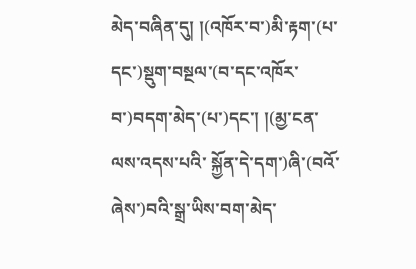མེད་བཞིན་དུ། །(འཁོར་བ་)མི་རྟག་(པ་ དང་)སྡུག་བསྔལ་(བ་དང་འཁོར་བ་)བདག་མེད་(པ་)དང་། །(མྱ་ངན་ལས་འདས་པའི་ སྐྱོན་དེ་དག་)ཞི་(བའོ་ཞེས་)བའི་སྒྲ་ཡིས་བག་མེད་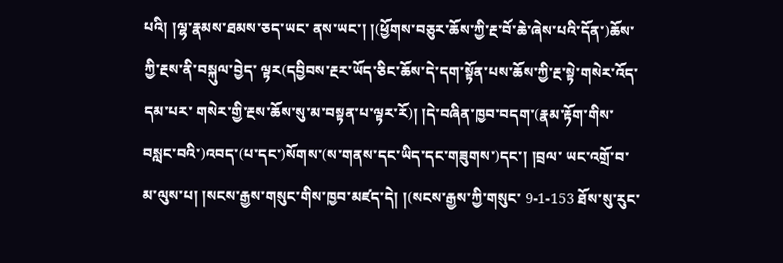པའི། །ལྷ་རྣམས་ཐམས་ཅད་ཡང་ ནས་ཡང་། །(ཕྱོགས་བཅུར་ཆོས་ཀྱི་རྔ་བོ་ཆེ་ཞེས་པའི་དོན་)ཆོས་ཀྱི་རྔས་ནི་བསྐུལ་བྱེད་ ལྟར(དབྱིབས་རྔར་ཡོད་ཅིང་ཆོས་དེ་དག་སྟོན་པས་ཆོས་ཀྱི་རྔ་སྟེ་གསེར་འོད་དམ་པར་ གསེར་གྱི་རྔས་ཆོས་སུ་མ་བསྟན་པ་ལྟར་རོ)། །དེ་བཞིན་ཁྱབ་བདག་(རྣམ་རྟོག་གིས་ བསླང་བའི་)འབད་(པ་དང་)སོགས་(ས་གནས་དང་ཡིད་དང་གཟུགས་)དང་། །བྲལ་ ཡང་འགྲོ་བ་མ་ལུས་པ། །སངས་རྒྱས་གསུང་གིས་ཁྱབ་མཛད་དེ། །(སངས་རྒྱས་ཀྱི་གསུང་ 9-1-153 ཐོས་སུ་རུང་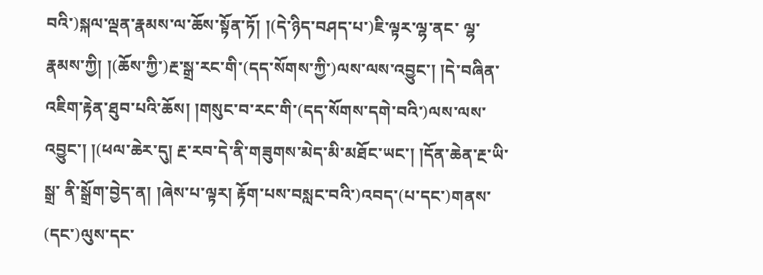བའི་)སྐལ་ལྡན་རྣམས་ལ་ཆོས་སྟོན་ཏོ། །(དེ་ཉིད་བཤད་པ་)ཇི་ལྟར་ལྷ་ནང་ ལྷ་རྣམས་ཀྱི། །(ཆོས་ཀྱི་)རྔ་སྒྲ་རང་གི་(དད་སོགས་ཀྱི་)ལས་ལས་འབྱུང་། །དེ་བཞིན་ འཇིག་རྟེན་ཐུབ་པའི་ཆོས། །གསུང་བ་རང་གི་(དད་སོགས་དགེ་བའི་)ལས་ལས་ འབྱུང་། །(ཕལ་ཆེར་དུ། རྔ་རབ་དེ་ནི་གཟུགས་མེད་མི་མཐོང་ཡང་། །དོན་ཆེན་རྔ་ཡི་སྒྲ་ ནི་སྒྲོག་བྱེད་ན། །ཞེས་པ་ལྟར། རྟོག་པས་བསླང་བའི་)འབད་(པ་དང་)གནས་ (དང་)ལུས་དང་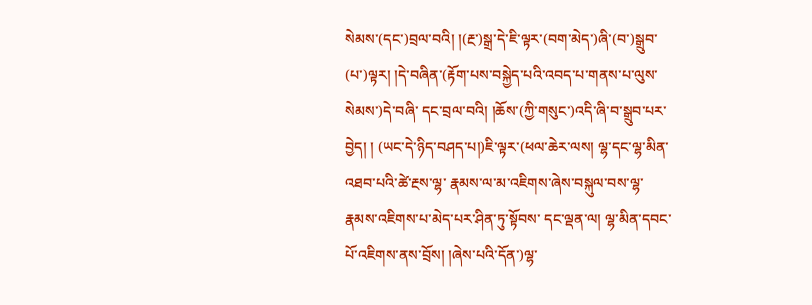སེམས་(དང་)བྲལ་བའི། །(རྔ་)སྒྲ་དེ་ཇི་ལྟར་(བག་མེད་)ཞི་(བ་)སྒྲུབ་ (པ་)ལྟར། །དེ་བཞིན་(རྟོག་པས་བསྐྱེད་པའི་འབད་པ་གནས་པ་ལུས་སེམས་)དེ་བཞི་ དང་བྲལ་བའི། །ཆོས་(ཀྱི་གསུང་)འདི་ཞི་བ་སྒྲུབ་པར་བྱེད། ། (ཡང་དེ་ཉིད་བཤད་པ།)ཇི་ལྟར་(ཕལ་ཆེར་ལས། ལྷ་དང་ལྷ་མིན་འཐབ་པའི་ཚེ་རྔས་ལྷ་ རྣམས་ལ་མ་འཇིགས་ཞེས་བསྐུལ་བས་ལྷ་རྣམས་འཇིགས་པ་མེད་པར་ཤིན་ཏུ་སྟོབས་ དང་ལྡན་ལ། ལྷ་མིན་དབང་པོ་འཇིགས་ནས་བྲོས། །ཞེས་པའི་དོན་)ལྷ་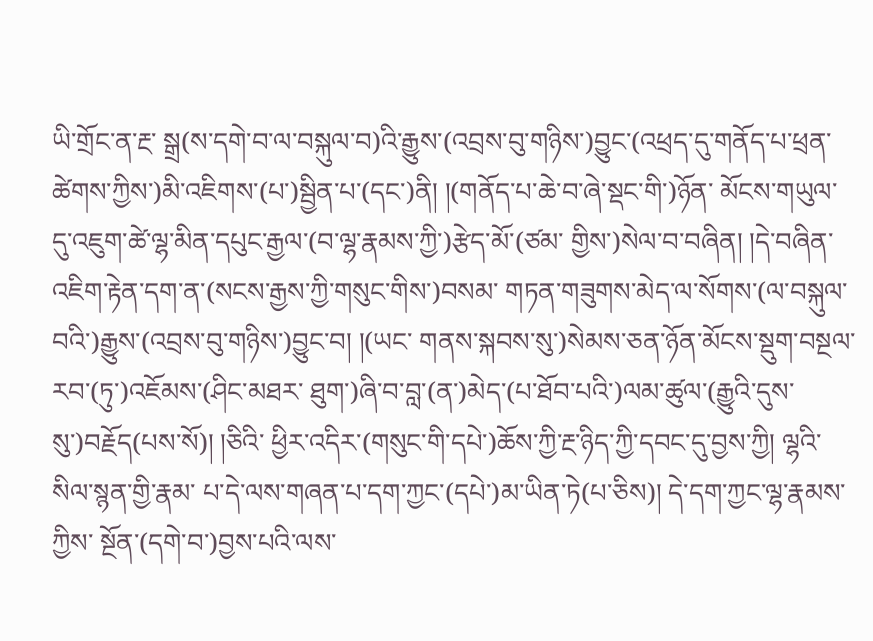ཡི་གྲོང་ན་རྔ་ སྒྲ(ས་དགེ་བ་ལ་བསྐུལ་བ)འི་རྒྱུས་(འབྲས་བུ་གཉིས་)བྱུང་(འཕྲད་དུ་གནོད་པ་ཕྲན་ ཚེགས་ཀྱིས་)མི་འཇིགས་(པ་)སྦྱིན་པ་(དང་)ནི། །(གནོད་པ་ཆེ་བ་ཞེ་སྡང་གི་)ཉོན་ མོངས་གཡུལ་དུ་འཇུག་ཚེ་ལྷ་མིན་དཔུང་རྒྱལ་(བ་ལྷ་རྣམས་ཀྱི་)རྩེད་མོ་(ཙམ་ གྱིས་)སེལ་བ་བཞིན། །དེ་བཞིན་འཇིག་རྟེན་དག་ན་(སངས་རྒྱས་ཀྱི་གསུང་གིས་)བསམ་ གཏན་གཟུགས་མེད་ལ་སོགས་(ལ་བསྐུལ་བའི་)རྒྱུས་(འབྲས་བུ་གཉིས་)བྱུང་བ། །(ཡང་ གནས་སྐབས་སུ་)སེམས་ཅན་ཉོན་མོངས་སྡུག་བསྔལ་རབ་(ཏུ་)འཇོམས་(ཤིང་མཐར་ ཐུག་)ཞི་བ་བླ་(ན་)མེད་(པ་ཐོབ་པའི་)ལམ་ཚུལ་(རྒྱུའི་དུས་སུ་)བརྗོད(པས་སོ)། །ཅིའི་ ཕྱིར་འདིར་(གསུང་གི་དཔེ་)ཆོས་ཀྱི་རྔ་ཉིད་ཀྱི་དབང་དུ་བྱས་ཀྱི། ལྷའི་སིལ་སྙན་གྱི་རྣམ་ པ་དེ་ལས་གཞན་པ་དག་ཀྱང་(དཔེ་)མ་ཡིན་ཏེ(པ་ཅིས)། དེ་དག་ཀྱང་ལྷ་རྣམས་ཀྱིས་ སྔོན་(དགེ་བ་)བྱས་པའི་ལས་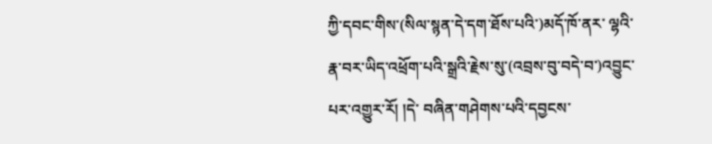ཀྱི་དབང་གིས་(སིལ་སྙན་དེ་དག་ཐོས་པའི་)མདོ་ཁོ་ནར་ ལྷའི་རྣ་བར་ཡིད་འཕྲོག་པའི་སྒྲའི་རྗེས་སུ་(འབྲས་བུ་བདེ་བ་)འབྱུང་པར་འགྱུར་རོ། །དེ་ བཞིན་གཤེགས་པའི་དབྱངས་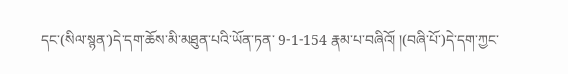དང་(སིལ་སྙན་)དེ་དག་ཆོས་མི་མཐུན་པའི་ཡོན་ཏན་ 9-1-154 རྣམ་པ་བཞིའོ། །(བཞི་པོ་)དེ་དག་ཀྱང་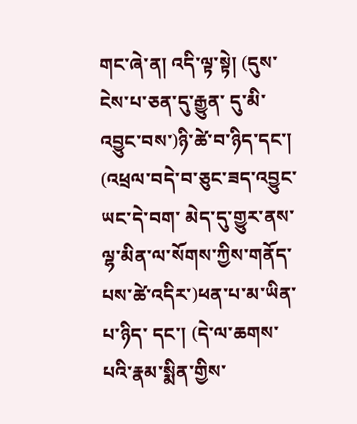གང་ཞེ་ན། འདི་ལྟ་སྟེ། (དུས་ངེས་པ་ཅན་དུ་རྒྱུན་ དུ་མི་འབྱུང་བས་)ཉི་ཚེ་བ་ཉིད་དང་། (འཕྲལ་བདེ་བ་ཅུང་ཟད་འབྱུང་ཡང་དེ་བག་ མེད་དུ་གྱུར་ནས་ལྷ་མིན་ལ་སོགས་ཀྱིས་གནོད་པས་ཚེ་འདིར་)ཕན་པ་མ་ཡིན་པ་ཉིད་ དང་། (དེ་ལ་ཆགས་པའི་རྣམ་སྨིན་གྱིས་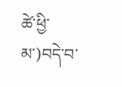ཚེ་ཕྱི་མ་)བདེ་བ་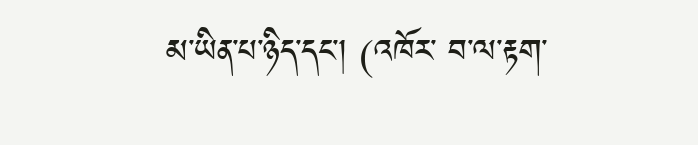མ་ཡིན་པ་ཉིད་དང་། (འཁོར་ བ་ལ་རྟག་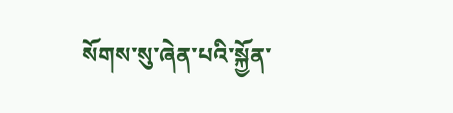སོགས་སུ་ཞེན་པའི་སྐྱོན་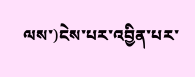ལས་)ངེས་པར་འབྱིན་པར་